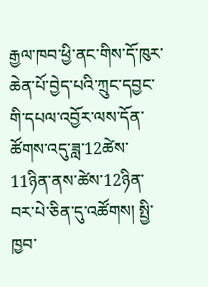རྒྱལ་ཁབ་ཕྱི་ནང་གིས་དོ་ཁུར་ཆེན་པོ་བྱེད་པའི་ཀྲུང་དབྱང་གི་དཔལ་འབྱོར་ལས་དོན་ཚོགས་འདུ་ཟླ་12ཚེས་11ཉིན་ནས་ཚེས་12ཉིན་བར་པེ་ཅིན་དུ་འཚོགས། སྤྱི་ཁྱབ་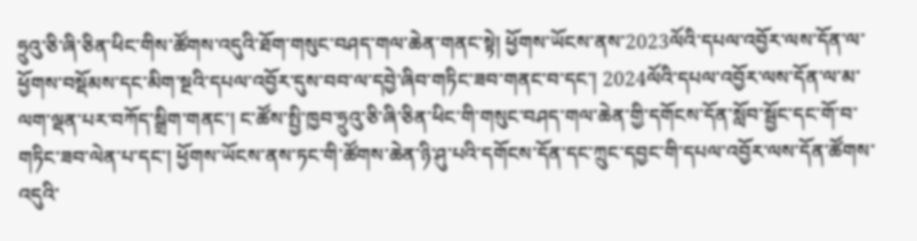ཧྲུའུ་ཅི་ཞི་ཅིན་ཕིང་གིས་ཚོགས་འདུའི་ཐོག་གསུང་བཤད་གལ་ཆེན་གནང་སྟེ། ཕྱོགས་ཡོངས་ནས་2023ལོའི་དཔལ་འབྱོར་ལས་དོན་ལ་ཕྱོགས་བསྡོམས་དང་མིག་སྔའི་དཔལ་འབྱོར་དུས་བབ་ལ་དབྱེ་ཞིབ་གཏིང་ཟབ་གནང་བ་དང་། 2024ལོའི་དཔལ་འབྱོར་ལས་དོན་ལ་མ་ལག་ལྡན་པར་བཀོད་སྒྲིག་གནང་། ང་ཚོས་སྤྱི་ཁྱབ་ཧྲུའུ་ཅི་ཞི་ཅིན་ཕིང་གི་གསུང་བཤད་གལ་ཆེན་གྱི་དགོངས་དོན་སློབ་སྦྱོང་དང་གོ་བ་གཏིང་ཟབ་ལེན་པ་དང་། ཕྱོགས་ཡོངས་ནས་ཏང་གི་ཚོགས་ཆེན་ཉི་ཤུ་པའི་དགོངས་དོན་དང་ཀྲུང་དབྱང་གི་དཔལ་འབྱོར་ལས་དོན་ཚོགས་འདུའི་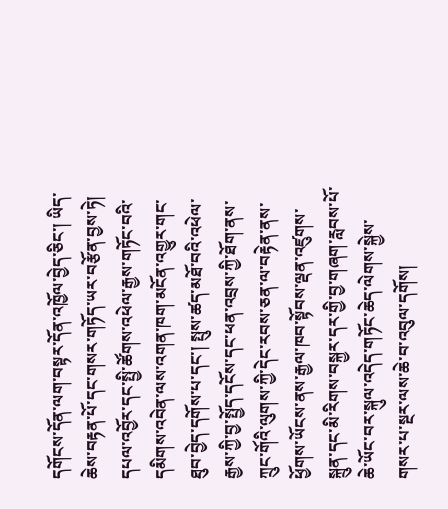དགོངས་དོན་ལག་བསྟར་དོན་འཁྱོལ་བྱེད་ཅིང་། ཡིད་ཆེས་བརྟན་པོ་དང་གསར་གཏོད་ཡར་བརྩོན་བྱས་ཏེ། དཔལ་འབྱོར་དང་སྤྱི་ཚོགས་འཕེལ་རྒྱས་གཏོང་བའི་དམིགས་འབེན་ལས་འགན་ཁག་མངོན་འགྱུར་གང་ཐུབ་བྱེད་དགོས་པ་དང་། སྤུས་ཚད་མཐོ་བའི་འཕེལ་རྒྱས་ཀྱི་བྱ་སྤྱོད་དངོས་དང་ཕན་འབྲས་ཀྱི་ཐོག་ནས་ཀྲུང་གོའི་ལུགས་ཀྱི་དེང་རབས་ཅན་ལ་བརྟེན་ནས་ཕྱོགས་ཡོངས་ནས་རྒྱལ་ཁབ་སྟོབས་ལྡན་འཛུགས་སྐྲུན་དང་མི་རིགས་བསྐྱར་དར་གྱི་བྱ་གཞག་རླབས་པོ་ཆེ་ཡོང་བར་སྐུལ་འདེད་གཏོང་ཆེད་ལེགས་སྐྱེས་གསར་པ་སྔར་ལས་ཆེ་བ་འབུལ་དགོས།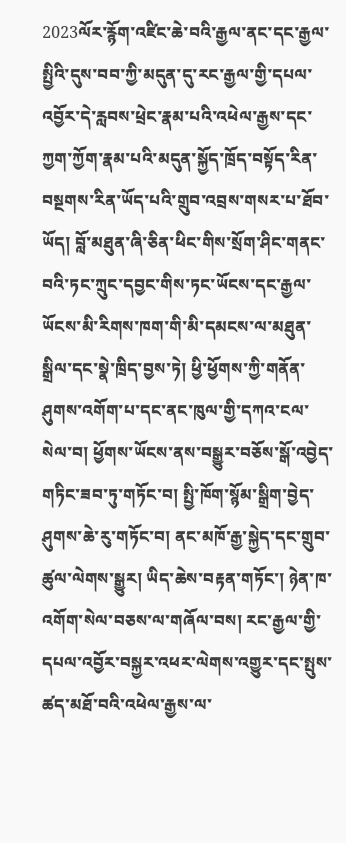2023ལོར་རྙོག་འཛིང་ཆེ་བའི་རྒྱལ་ནང་དང་རྒྱལ་སྤྱིའི་དུས་བབ་ཀྱི་མདུན་དུ་རང་རྒྱལ་གྱི་དཔལ་འབྱོར་དེ་རླབས་ཕྲེང་རྣམ་པའི་འཕེལ་རྒྱས་དང་ཀྱག་ཀྱོག་རྣམ་པའི་མདུན་སྐྱོད་ཁྲོད་བསྟོད་རིན་བསྔགས་རིན་ཡོད་པའི་གྲུབ་འབྲས་གསར་པ་ཐོབ་ཡོད། བློ་མཐུན་ཞི་ཅིན་ཕིང་གིས་སྲོག་ཤིང་གནང་བའི་ཏང་ཀྲུང་དབྱང་གིས་ཏང་ཡོངས་དང་རྒྱལ་ཡོངས་མི་རིགས་ཁག་གི་མི་དམངས་ལ་མཐུན་སྒྲིལ་དང་སྣེ་ཁྲིད་བྱས་ཏེ། ཕྱི་ཕྱོགས་ཀྱི་གནོན་ཤུགས་འགོག་པ་དང་ནང་ཁུལ་གྱི་དཀའ་ངལ་སེལ་བ། ཕྱོགས་ཡོངས་ནས་བསྒྱུར་བཅོས་སྒོ་འབྱེད་གཏིང་ཟབ་ཏུ་གཏོང་བ། སྤྱི་ཁོག་སྙོམ་སྒྲིག་བྱེད་ཤུགས་ཆེ་རུ་གཏོང་བ། ནང་མཁོ་རྒྱ་སྐྱེད་དང་གྲུབ་ཚུལ་ལེགས་སྒྱུར། ཡིད་ཆེས་བརྟན་གཏོང་། ཉེན་ཁ་འགོག་སེལ་བཅས་ལ་གཞོལ་བས། རང་རྒྱལ་གྱི་དཔལ་འབྱོར་བསྐྱར་འཕར་ལེགས་འགྱུར་དང་སྤུས་ཚད་མཐོ་བའི་འཕེལ་རྒྱས་ལ་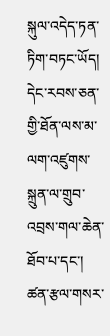སྐུལ་འདེད་ཏན་ཏིག་བཏང་ཡོད། དེང་རབས་ཅན་གྱི་ཐོན་ལས་མ་ལག་འཛུགས་སྐྲུན་ལ་གྲུབ་འབྲས་གལ་ཆེན་ཐོབ་པ་དང་། ཚན་རྩལ་གསར་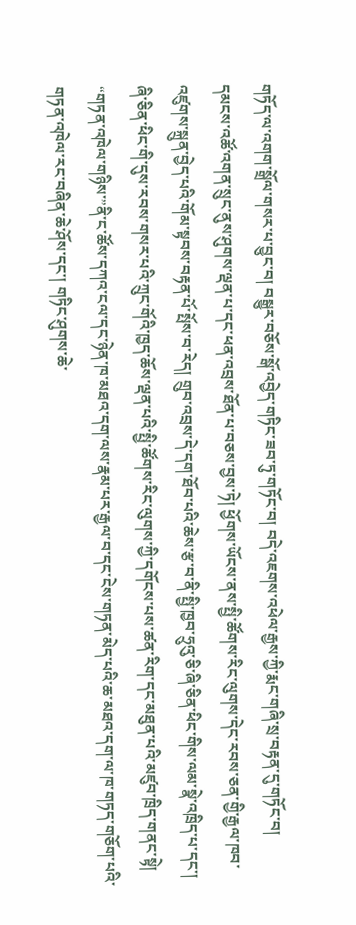གཏོད་ལ་འགག་སྒྲོལ་གསར་པ་བྱུང་བ། བསྒྱུར་བཅོས་སྒོ་འབྱེད་གཏིང་ཟབ་ཏུ་གཏོང་བ། བདེ་འཇགས་འཕེལ་རྒྱས་ཀྱི་རྨང་གཞི་སྲ་བརྟན་དུ་གཏོང་བ། དམངས་འཚོ་འགན་སྲུང་ནུས་ཤུགས་ལྡན་པ་དང་ཕན་འབྲས་ཐོན་པ་བཅས་བྱས་ཏེ། ཕྱོགས་ཡོངས་ནས་སྤྱི་ཚོགས་རིང་ལུགས་དེང་རབས་ཅན་གྱི་རྒྱལ་ཁབ་འཛུགས་སྐྲུན་བྱེད་པའི་གོམ་སྟབས་བརྟན་པོ་སྤོས་བ་རེད། གྲུབ་འབྲས་དེ་དག་ཐོབ་པའི་ཆེས་རྩ་བ་ནི་སྤྱི་ཁྱབ་ཧྲུའུ་ཅི་ཞི་ཅིན་ཕིང་གིས་ལམ་སྣེ་འཁྲིད་པ་དང་། ཞི་ཅིན་ཕིང་གི་དུས་རབས་གསར་པའི་ཀྲུང་གོའི་ཁྱད་ཆོས་ལྡན་པའི་སྤྱི་ཚོགས་རིང་ལུགས་ཀྱི་དགོངས་པས་ཚན་རིག་དང་མཐུན་པའི་མཛུབ་ཁྲིད་གནང་སྟེ། “གཏན་འཁེལ་གཉིས་”ནི་ང་ཚོས་དཀའ་ངལ་དང་ཉེན་ཁ་མཐའ་དག་ལས་རྣམ་པར་རྒྱལ་བ་དང་ངེས་གཏན་མེད་པའི་ཆ་མཐའ་དག་ལ་ཁ་གཏད་གཅོག་པའི་གཏན་འཁེལ་རང་བཞིན་ཆེ་ཤོས་དང་། གཏིང་ཤུགས་ཆེ་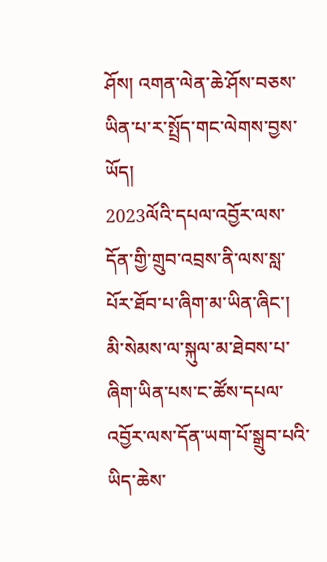ཤོས། འགན་ལེན་ཆེ་ཤོས་བཅས་ཡིན་པ་ར་སྤྲོད་གང་ལེགས་བྱས་ཡོད།
2023ལོའི་དཔལ་འབྱོར་ལས་དོན་གྱི་གྲུབ་འབྲས་ནི་ལས་སླ་པོར་ཐོབ་པ་ཞིག་མ་ཡིན་ཞིང་། མི་སེམས་ལ་སྐུལ་མ་ཐེབས་པ་ཞིག་ཡིན་པས་ང་ཚོས་དཔལ་འབྱོར་ལས་དོན་ཡག་པོ་སྒྲུབ་པའི་ཡིད་ཆེས་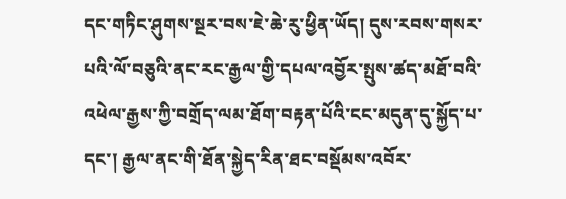དང་གཏིང་ཤུགས་སྔར་བས་ཇེ་ཆེ་རུ་ཕྱིན་ཡོད། དུས་རབས་གསར་པའི་ལོ་བཅུའི་ནང་རང་རྒྱལ་གྱི་དཔལ་འབྱོར་སྤུས་ཚད་མཐོ་བའི་འཕེལ་རྒྱས་ཀྱི་བགྲོད་ལམ་ཐོག་བརྟན་པོའི་ངང་མདུན་དུ་སྐྱོད་པ་དང་། རྒྱལ་ནང་གི་ཐོན་སྐྱེད་རིན་ཐང་བསྡོམས་འབོར་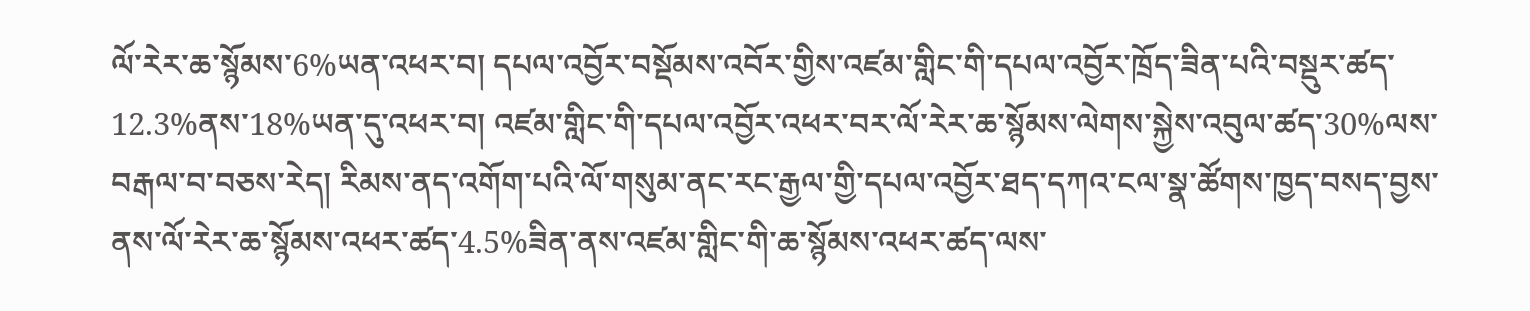ལོ་རེར་ཆ་སྙོམས་6%ཡན་འཕར་བ། དཔལ་འབྱོར་བསྡོམས་འབོར་གྱིས་འཛམ་གླིང་གི་དཔལ་འབྱོར་ཁྲོད་ཟིན་པའི་བསྡུར་ཚད་12.3%ནས་18%ཡན་དུ་འཕར་བ། འཛམ་གླིང་གི་དཔལ་འབྱོར་འཕར་བར་ལོ་རེར་ཆ་སྙོམས་ལེགས་སྐྱེས་འབུལ་ཚད་30%ལས་བརྒལ་བ་བཅས་རེད། རིམས་ནད་འགོག་པའི་ལོ་གསུམ་ནང་རང་རྒྱལ་གྱི་དཔལ་འབྱོར་ཐད་དཀའ་ངལ་སྣ་ཚོགས་ཁྱད་བསད་བྱས་ནས་ལོ་རེར་ཆ་སྙོམས་འཕར་ཚད་4.5%ཟིན་ནས་འཛམ་གླིང་གི་ཆ་སྙོམས་འཕར་ཚད་ལས་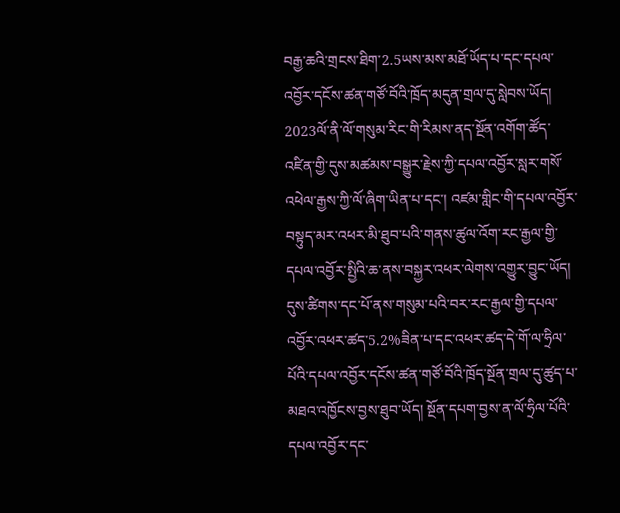བརྒྱ་ཆའི་གྲངས་ཐིག་2.5ཡས་མས་མཐོ་ཡོད་པ་དང་དཔལ་འབྱོར་དངོས་ཚན་གཙོ་བོའི་ཁྲོད་མདུན་གྲལ་དུ་སླེབས་ཡོད། 2023ལོ་ནི་ལོ་གསུམ་རིང་གི་རིམས་ནད་སྔོན་འགོག་ཚོད་འཛིན་གྱི་དུས་མཚམས་བསྒྱུར་རྗེས་ཀྱི་དཔལ་འབྱོར་སླར་གསོ་འཕེལ་རྒྱས་ཀྱི་ལོ་ཞིག་ཡིན་པ་དང་། འཛམ་གླིང་གི་དཔལ་འབྱོར་བསྟུད་མར་འཕར་མི་ཐུབ་པའི་གནས་ཚུལ་འོག་རང་རྒྱལ་གྱི་དཔལ་འབྱོར་སྤྱིའི་ཆ་ནས་བསྐྱར་འཕར་ལེགས་འགྱུར་བྱུང་ཡོད། དུས་ཚིགས་དང་པོ་ནས་གསུམ་པའི་བར་རང་རྒྱལ་གྱི་དཔལ་འབྱོར་འཕར་ཚད་5.2%ཟིན་པ་དང་འཕར་ཚད་དེ་གོ་ལ་ཧྲིལ་པོའི་དཔལ་འབྱོར་དངོས་ཚན་གཙོ་བོའི་ཁྲོད་སྔོན་གྲལ་དུ་ཚུད་པ་མཐའ་འཁྱོངས་བྱས་ཐུབ་ཡོད། སྔོན་དཔག་བྱས་ན་ལོ་ཧྲིལ་པོའི་དཔལ་འབྱོར་དང་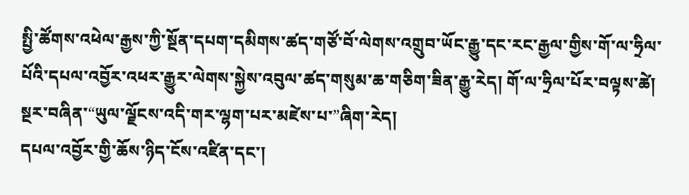སྤྱི་ཚོགས་འཕེལ་རྒྱས་ཀྱི་སྔོན་དཔག་དམིགས་ཚད་གཙོ་བོ་ལེགས་འགྲུབ་ཡོང་རྒྱུ་དང་རང་རྒྱལ་གྱིས་གོ་ལ་ཧྲིལ་པོའི་དཔལ་འབྱོར་འཕར་རྒྱུར་ལེགས་སྐྱེས་འབུལ་ཚད་གསུམ་ཆ་གཅིག་ཟིན་རྒྱུ་རེད། གོ་ལ་ཧྲིལ་པོར་བལྟས་ཚེ། སྔར་བཞིན་“ཡུལ་ལྗོངས་འདི་གར་ལྷག་པར་མཛེས་པ་”ཞིག་རེད།
དཔལ་འབྱོར་གྱི་ཆོས་ཉིད་ངོས་འཛིན་དང་།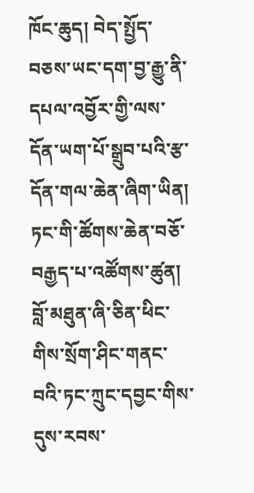ཁོང་ཆུད། བེད་སྤྱོད་བཅས་ཡང་དག་བྱ་རྒྱུ་ནི་དཔལ་འབྱོར་གྱི་ལས་དོན་ཡག་པོ་སྒྲུབ་པའི་རྩ་དོན་གལ་ཆེན་ཞིག་ཡིན། ཏང་གི་ཚོགས་ཆེན་བཅོ་བརྒྱད་པ་འཚོགས་ཚུན། བློ་མཐུན་ཞི་ཅིན་ཕིང་གིས་སྲོག་ཤིང་གནང་བའི་ཏང་ཀྲུང་དབྱང་གིས་དུས་རབས་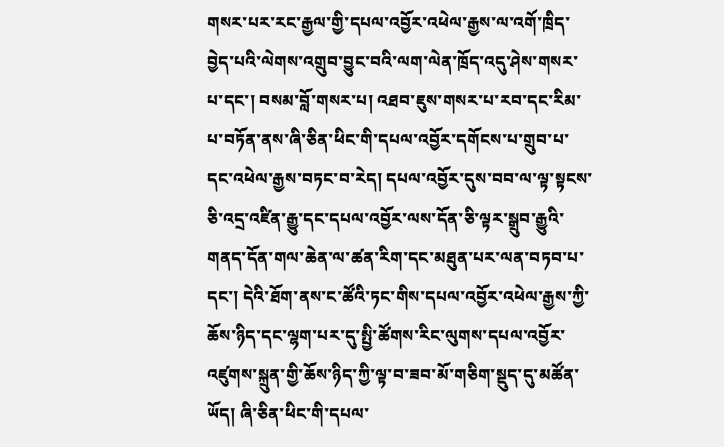གསར་པར་རང་རྒྱལ་གྱི་དཔལ་འབྱོར་འཕེལ་རྒྱས་ལ་འགོ་ཁྲིད་བྱེད་པའི་ལེགས་འགྲུབ་བྱུང་བའི་ལག་ལེན་ཁྲོད་འདུ་ཤེས་གསར་པ་དང་། བསམ་བློ་གསར་པ། འཐབ་ཇུས་གསར་པ་རབ་དང་རིམ་པ་བཏོན་ནས་ཞི་ཅིན་ཕིང་གི་དཔལ་འབྱོར་དགོངས་པ་གྲུབ་པ་དང་འཕེལ་རྒྱས་བཏང་བ་རེད། དཔལ་འབྱོར་དུས་བབ་ལ་ལྟ་སྟངས་ཅི་འདྲ་འཛིན་རྒྱུ་དང་དཔལ་འབྱོར་ལས་དོན་ཅི་ལྟར་སྒྲུབ་རྒྱུའི་གནད་དོན་གལ་ཆེན་ལ་ཚན་རིག་དང་མཐུན་པར་ལན་བཏབ་པ་དང་། དེའི་ཐོག་ནས་ང་ཚོའི་ཏང་གིས་དཔལ་འབྱོར་འཕེལ་རྒྱས་ཀྱི་ཆོས་ཉིད་དང་ལྷག་པར་དུ་སྤྱི་ཚོགས་རིང་ལུགས་དཔལ་འབྱོར་འཛུགས་སྐྲུན་གྱི་ཆོས་ཉིད་ཀྱི་ལྟ་བ་ཟབ་མོ་གཅིག་སྡུད་དུ་མཚོན་ཡོད། ཞི་ཅིན་ཕིང་གི་དཔལ་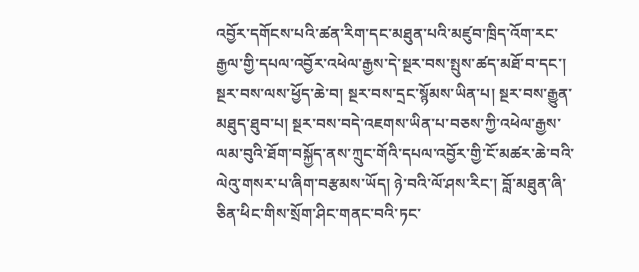འབྱོར་དགོངས་པའི་ཚན་རིག་དང་མཐུན་པའི་མཛུབ་ཁྲིད་འོག་རང་རྒྱལ་གྱི་དཔལ་འབྱོར་འཕེལ་རྒྱས་དེ་སྔར་བས་སྤུས་ཚད་མཐོ་བ་དང་། སྔར་བས་ལས་ཕྱོད་ཆེ་བ། སྔར་བས་དྲང་སྙོམས་ཡིན་པ། སྔར་བས་རྒྱུན་མཐུད་ཐུབ་པ། སྔར་བས་བདེ་འཇགས་ཡིན་པ་བཅས་ཀྱི་འཕེལ་རྒྱས་ལམ་བུའི་ཐོག་བསྐྱོད་ནས་ཀྲུང་གོའི་དཔལ་འབྱོར་གྱི་ངོ་མཚར་ཆེ་བའི་ལེའུ་གསར་པ་ཞིག་བརྩམས་ཡོད། ཉེ་བའི་ལོ་ཤས་རིང་། བློ་མཐུན་ཞི་ཅིན་ཕིང་གིས་སྲོག་ཤིང་གནང་བའི་ཏང་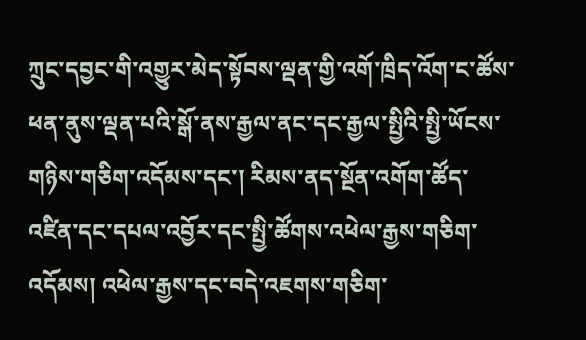ཀྲུང་དབྱང་གི་འགྱུར་མེད་སྟོབས་ལྡན་གྱི་འགོ་ཁྲིད་འོག་ང་ཚོས་ཕན་ནུས་ལྡན་པའི་སྒོ་ནས་རྒྱལ་ནང་དང་རྒྱལ་སྤྱིའི་སྤྱི་ཡོངས་གཉིས་གཅིག་འདོམས་དང་། རིམས་ནད་སྔོན་འགོག་ཚོད་འཛིན་དང་དཔལ་འབྱོར་དང་སྤྱི་ཚོགས་འཕེལ་རྒྱས་གཅིག་འདོམས། འཕེལ་རྒྱས་དང་བདེ་འཇགས་གཅིག་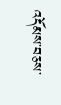འདོམས་བཅས་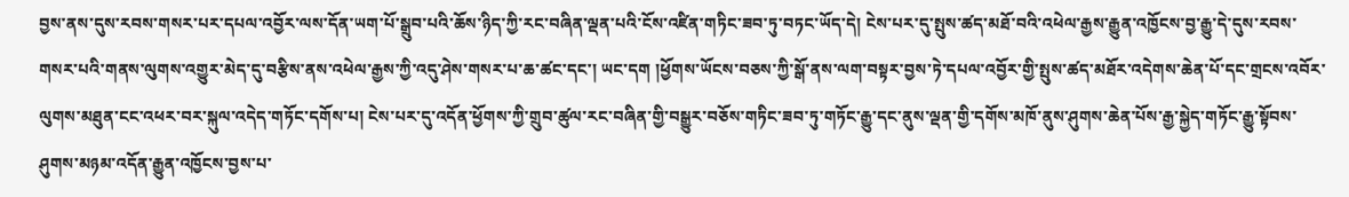བྱས་ནས་དུས་རབས་གསར་པར་དཔལ་འབྱོར་ལས་དོན་ཡག་པོ་སྒྲུབ་པའི་ཆོས་ཉིད་ཀྱི་རང་བཞིན་ལྡན་པའི་ངོས་འཛིན་གཏིང་ཟབ་ཏུ་བཏང་ཡོད་དེ། ངེས་པར་དུ་སྤུས་ཚད་མཐོ་བའི་འཕེལ་རྒྱས་རྒྱུན་འཁྱོངས་བྱ་རྒྱུ་དེ་དུས་རབས་གསར་པའི་གནས་ལུགས་འགྱུར་མེད་དུ་བརྩིས་ནས་འཕེལ་རྒྱས་ཀྱི་འདུ་ཤེས་གསར་པ་ཆ་ཚང་དང་། ཡང་དག །ཕྱོགས་ཡོངས་བཅས་ཀྱི་སྒོ་ནས་ལག་བསྟར་བྱས་ཏེ་དཔལ་འབྱོར་གྱི་སྤུས་ཚད་མཐོར་འདེགས་ཆེན་པོ་དང་གྲངས་འབོར་ལུགས་མཐུན་ངང་འཕར་བར་སྐུལ་འདེད་གཏོང་དགོས་པ། ངེས་པར་དུ་འདོན་ཕྱོགས་ཀྱི་གྲུབ་ཚུལ་རང་བཞིན་གྱི་བསྒྱུར་བཅོས་གཏིང་ཟབ་ཏུ་གཏོང་རྒྱུ་དང་ནུས་ལྡན་གྱི་དགོས་མཁོ་ནུས་ཤུགས་ཆེན་པོས་རྒྱ་སྐྱེད་གཏོང་རྒྱུ་སྟོབས་ཤུགས་མཉམ་འདོན་རྒྱུན་འཁྱོངས་བྱས་པ་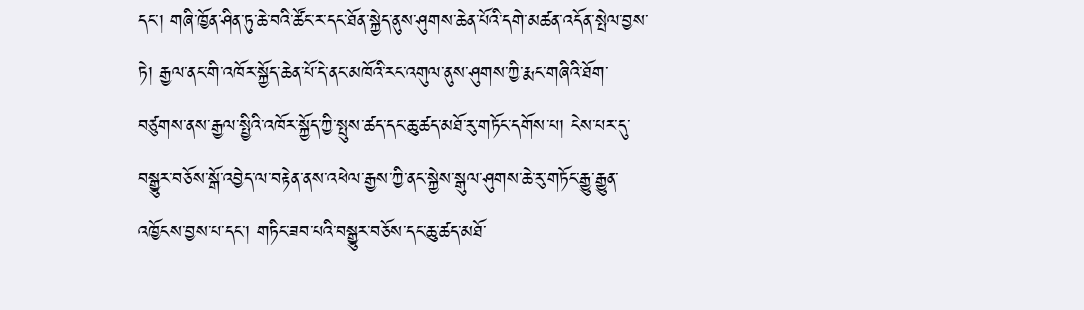དང་། གཞི་ཁྱོན་ཤིན་ཏུ་ཆེ་བའི་ཚོང་ར་དང་ཐོན་སྐྱེད་ནུས་ཤུགས་ཆེན་པོའི་དགེ་མཚན་འདོན་སྤེལ་བྱས་ཏེ། རྒྱལ་ནང་གི་འཁོར་སྐྱོད་ཆེན་པོ་དེ་ནང་མཁོའི་རང་འགུལ་ནུས་ཤུགས་ཀྱི་རྨང་གཞིའི་ཐོག་བཙུགས་ནས་རྒྱལ་སྤྱིའི་འཁོར་སྐྱོད་ཀྱི་སྤུས་ཚད་དང་ཆུ་ཚད་མཐོ་རུ་གཏོང་དགོས་པ། ངེས་པར་དུ་བསྒྱུར་བཅོས་སྒོ་འབྱེད་ལ་བརྟེན་ནས་འཕེལ་རྒྱས་ཀྱི་ནང་སྐྱེས་སྒུལ་ཤུགས་ཆེ་རུ་གཏོང་རྒྱུ་རྒྱུན་འཁྱོངས་བྱས་པ་དང་། གཏིང་ཟབ་པའི་བསྒྱུར་བཅོས་དང་ཆུ་ཚད་མཐོ་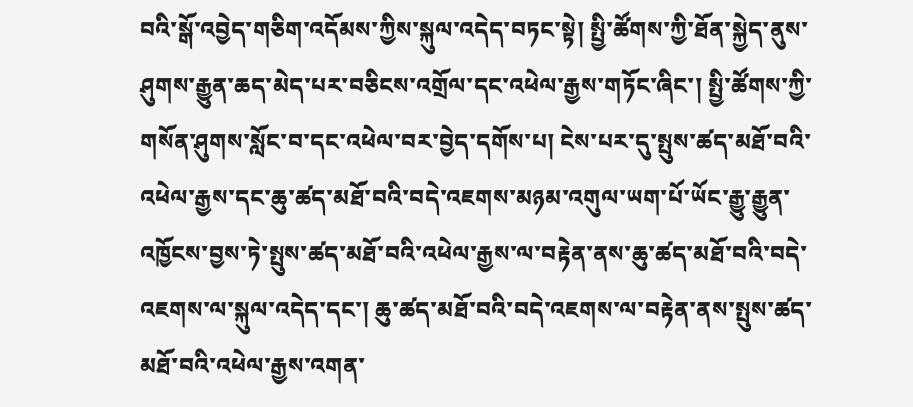བའི་སྒོ་འབྱེད་གཅིག་འདོམས་ཀྱིས་སྐུལ་འདེད་བཏང་སྟེ། སྤྱི་ཚོགས་ཀྱི་ཐོན་སྐྱེད་ནུས་ཤུགས་རྒྱུན་ཆད་མེད་པར་བཅིངས་འགྲོལ་དང་འཕེལ་རྒྱས་གཏོང་ཞིང་། སྤྱི་ཚོགས་ཀྱི་གསོན་ཤུགས་སློང་བ་དང་འཕེལ་བར་བྱེད་དགོས་པ། ངེས་པར་དུ་སྤུས་ཚད་མཐོ་བའི་འཕེལ་རྒྱས་དང་ཆུ་ཚད་མཐོ་བའི་བདེ་འཇགས་མཉམ་འགུལ་ཡག་པོ་ཡོང་རྒྱུ་རྒྱུན་འཁྱོངས་བྱས་ཏེ་སྤུས་ཚད་མཐོ་བའི་འཕེལ་རྒྱས་ལ་བརྟེན་ནས་ཆུ་ཚད་མཐོ་བའི་བདེ་འཇགས་ལ་སྐུལ་འདེད་དང་། ཆུ་ཚད་མཐོ་བའི་བདེ་འཇགས་ལ་བརྟེན་ནས་སྤུས་ཚད་མཐོ་བའི་འཕེལ་རྒྱས་འགན་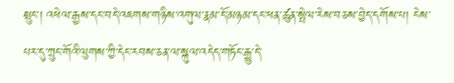སྲུང་། འཕེལ་རྒྱས་དང་བདེ་འཇགས་གཉིས་འགུལ་རྣམ་དོ་མཉམ་དང་ཕན་ཚུན་སྤེལ་རེས་བཅས་བྱེད་དགོས་པ། ངེས་པར་དུ་ཀྲུང་གོའི་ལུགས་ཀྱི་དེང་རབས་ཅན་ལ་སྐུལ་འདེད་གཏོང་རྒྱུ་དེ་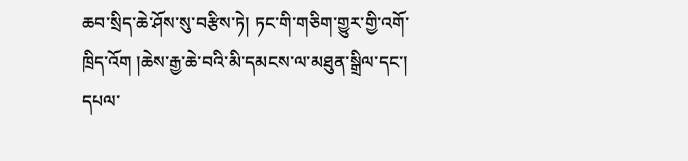ཆབ་སྲིད་ཆེ་ཤོས་སུ་བརྩིས་ཏེ། ཏང་གི་གཅིག་གྱུར་གྱི་འགོ་ཁྲིད་འོག །ཆེས་རྒྱ་ཆེ་བའི་མི་དམངས་ལ་མཐུན་སྒྲིལ་དང་། དཔལ་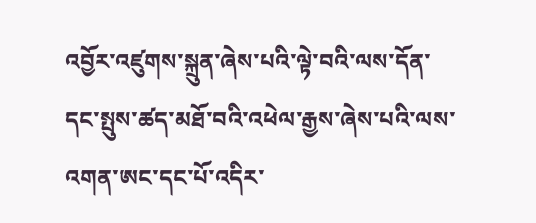འབྱོར་འཛུགས་སྐྲུན་ཞེས་པའི་ལྟེ་བའི་ལས་དོན་དང་སྤུས་ཚད་མཐོ་བའི་འཕེལ་རྒྱས་ཞེས་པའི་ལས་འགན་ཨང་དང་པོ་འདིར་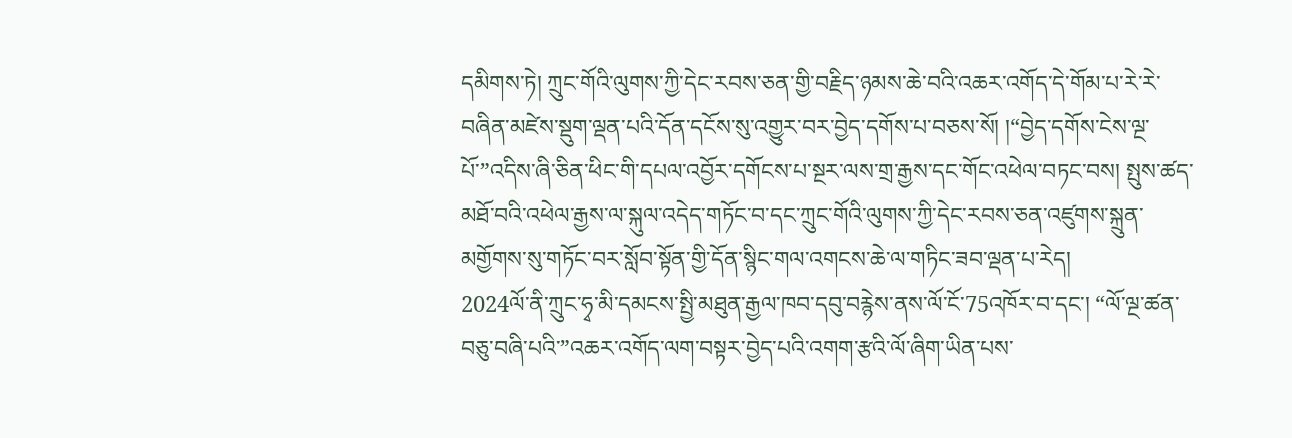དམིགས་ཏེ། ཀྲུང་གོའི་ལུགས་ཀྱི་དེང་རབས་ཅན་གྱི་བརྗིད་ཉམས་ཆེ་བའི་འཆར་འགོད་དེ་གོམ་པ་རེ་རེ་བཞིན་མཛེས་སྡུག་ལྡན་པའི་དོན་དངོས་སུ་འགྱུར་བར་བྱེད་དགོས་པ་བཅས་སོ། །“བྱེད་དགོས་ངེས་ལྔ་པོ་”འདིས་ཞི་ཅིན་ཕིང་གི་དཔལ་འབྱོར་དགོངས་པ་སྔར་ལས་གྲ་རྒྱས་དང་གོང་འཕེལ་བཏང་བས། སྤུས་ཚད་མཐོ་བའི་འཕེལ་རྒྱས་ལ་སྐུལ་འདེད་གཏོང་བ་དང་ཀྲུང་གོའི་ལུགས་ཀྱི་དེང་རབས་ཅན་འཛུགས་སྐྲུན་མགྱོགས་སུ་གཏོང་བར་སློབ་སྟོན་གྱི་དོན་སྙིང་གལ་འགངས་ཆེ་ལ་གཏིང་ཟབ་ལྡན་པ་རེད།
2024ལོ་ནི་ཀྲུང་ཧྭ་མི་དམངས་སྤྱི་མཐུན་རྒྱལ་ཁབ་དབུ་བརྙེས་ནས་ལོ་ངོ་75འཁོར་བ་དང་། “ལོ་ལྔ་ཚན་བཅུ་བཞི་པའི་”འཆར་འགོད་ལག་བསྟར་བྱེད་པའི་འགག་རྩའི་ལོ་ཞིག་ཡིན་པས་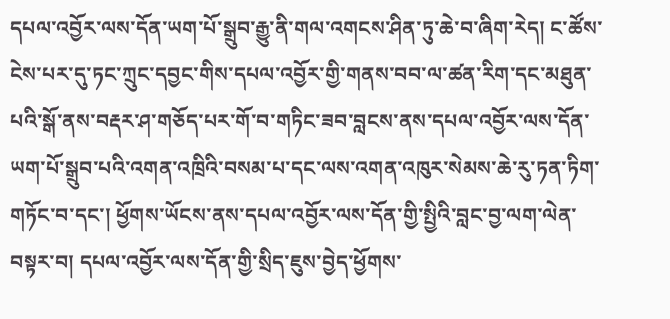དཔལ་འབྱོར་ལས་དོན་ཡག་པོ་སྒྲུབ་རྒྱུ་ནི་གལ་འགངས་ཤིན་ཏུ་ཆེ་བ་ཞིག་རེད། ང་ཚོས་ངེས་པར་དུ་ཏང་ཀྲུང་དབྱང་གིས་དཔལ་འབྱོར་གྱི་གནས་བབ་ལ་ཚན་རིག་དང་མཐུན་པའི་སྒོ་ནས་བརྡར་ཤ་གཅོད་པར་གོ་བ་གཏིང་ཟབ་བླངས་ནས་དཔལ་འབྱོར་ལས་དོན་ཡག་པོ་སྒྲུབ་པའི་འགན་འཁྲིའི་བསམ་པ་དང་ལས་འགན་འཁུར་སེམས་ཆེ་རུ་ཏན་ཏིག་གཏོང་བ་དང་། ཕྱོགས་ཡོངས་ནས་དཔལ་འབྱོར་ལས་དོན་གྱི་སྤྱིའི་བླང་བྱ་ལག་ལེན་བསྟར་བ། དཔལ་འབྱོར་ལས་དོན་གྱི་སྲིད་ཇུས་བྱེད་ཕྱོགས་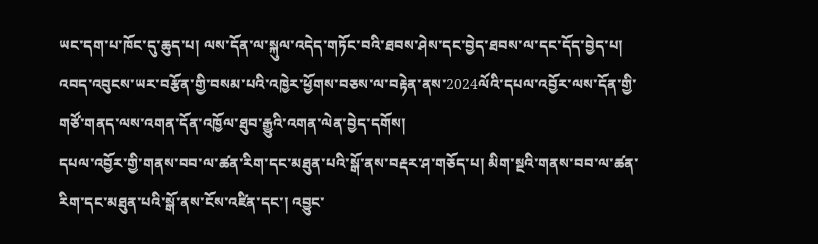ཡང་དག་པ་ཁོང་དུ་ཆུད་པ། ལས་དོན་ལ་སྐུལ་འདེད་གཏོང་བའི་ཐབས་ཤེས་དང་བྱེད་ཐབས་ལ་དང་དོད་བྱེད་པ། འབད་འབུངས་ཡར་བརྩོན་གྱི་བསམ་པའི་འཁྱེར་ཕྱོགས་བཅས་ལ་བརྟེན་ནས་2024ལོའི་དཔལ་འབྱོར་ལས་དོན་གྱི་གཙོ་གནད་ལས་འགན་དོན་འཁྱོལ་ཐུབ་རྒྱུའི་འགན་ལེན་བྱེད་དགོས།
དཔལ་འབྱོར་གྱི་གནས་བབ་ལ་ཚན་རིག་དང་མཐུན་པའི་སྒོ་ནས་བརྡར་ཤ་གཅོད་པ། མིག་སྔའི་གནས་བབ་ལ་ཚན་རིག་དང་མཐུན་པའི་སྒོ་ནས་ངོས་འཛིན་དང་། འབྱུང་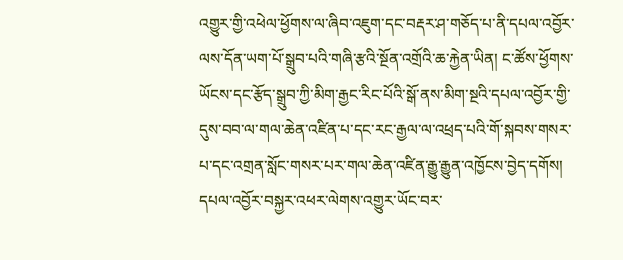འགྱུར་གྱི་འཕེལ་ཕྱོགས་ལ་ཞིབ་འཇུག་དང་བརྡར་ཤ་གཅོད་པ་ནི་དཔལ་འབྱོར་ལས་དོན་ཡག་པོ་སྒྲུབ་པའི་གཞི་རྩའི་སྔོན་འགྲོའི་ཆ་རྐྱེན་ཡིན། ང་ཚོས་ཕྱོགས་ཡོངས་དང་རྩོད་སྒྲུབ་ཀྱི་མིག་རྒྱང་རིང་པོའི་སྒོ་ནས་མིག་སྔའི་དཔལ་འབྱོར་གྱི་དུས་བབ་ལ་གལ་ཆེན་འཛིན་པ་དང་རང་རྒྱལ་ལ་འཕྲད་པའི་གོ་སྐབས་གསར་པ་དང་འགྲན་སློང་གསར་པར་གལ་ཆེན་འཛིན་རྒྱུ་རྒྱུན་འཁྱོངས་བྱེད་དགོས། དཔལ་འབྱོར་བསྐྱར་འཕར་ལེགས་འགྱུར་ཡོང་བར་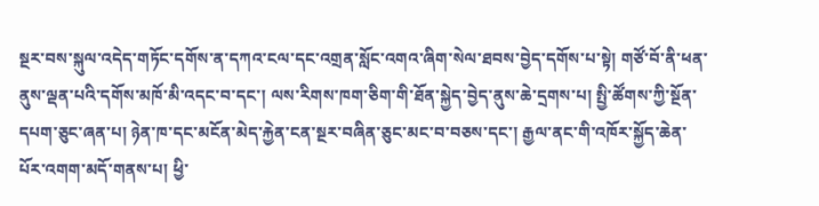སྔར་བས་སྐུལ་འདེད་གཏོང་དགོས་ན་དཀའ་ངལ་དང་འགྲན་སློང་འགའ་ཞིག་སེལ་ཐབས་བྱེད་དགོས་པ་སྟེ། གཙོ་བོ་ནི་ཕན་ནུས་ལྡན་པའི་དགོས་མཁོ་མི་འདང་བ་དང་། ལས་རིགས་ཁག་ཅིག་གི་ཐོན་སྐྱེད་བྱེད་ནུས་ཆེ་དྲགས་པ། སྤྱི་ཚོགས་ཀྱི་སྔོན་དཔག་ཅུང་ཞན་པ། ཉེན་ཁ་དང་མངོན་མེད་རྐྱེན་ངན་སྔར་བཞིན་ཅུང་མང་བ་བཅས་དང་། རྒྱལ་ནང་གི་འཁོར་སྐྱོད་ཆེན་པོར་འགག་མདོ་གནས་པ། ཕྱི་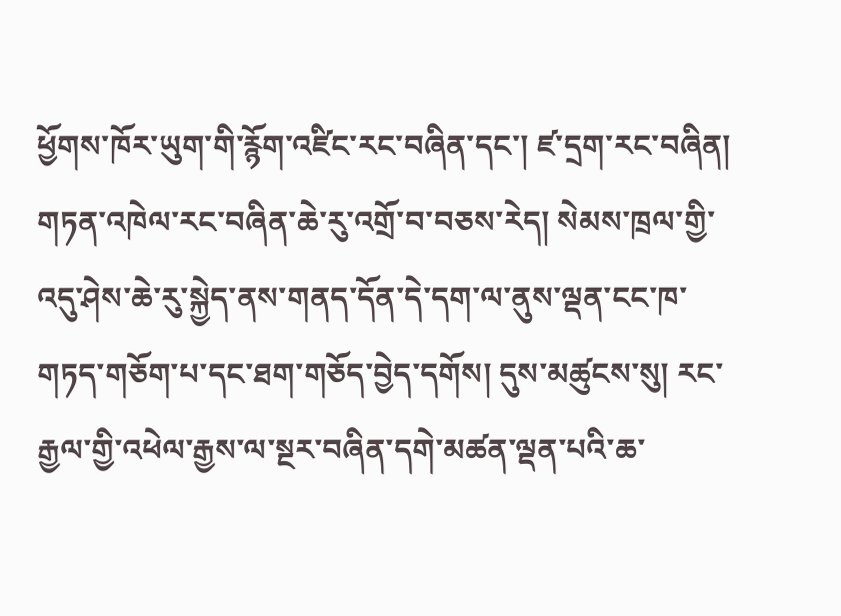ཕྱོགས་ཁོར་ཡུག་གི་རྙོག་འཛིང་རང་བཞིན་དང་། ཛ་དྲག་རང་བཞིན། གཏན་འཁེལ་རང་བཞིན་ཆེ་རུ་འགྲོ་བ་བཅས་རེད། སེམས་ཁྲལ་གྱི་འདུ་ཤེས་ཆེ་རུ་སྐྱེད་ནས་གནད་དོན་དེ་དག་ལ་ནུས་ལྡན་ངང་ཁ་གཏད་གཅོག་པ་དང་ཐག་གཅོད་བྱེད་དགོས། དུས་མཚུངས་སུ། རང་རྒྱལ་གྱི་འཕེལ་རྒྱས་ལ་སྔར་བཞིན་དགེ་མཚན་ལྡན་པའི་ཆ་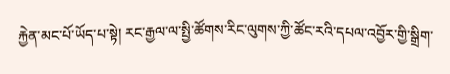རྐྱེན་མང་པོ་ཡོད་པ་སྟེ། རང་རྒྱལ་ལ་སྤྱི་ཚོགས་རིང་ལུགས་ཀྱི་ཚོང་རའི་དཔལ་འབྱོར་གྱི་སྒྲིག་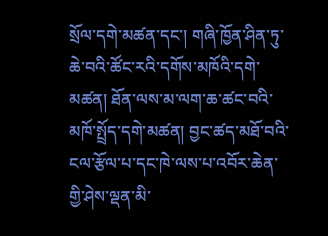སྲོལ་དགེ་མཚན་དང་། གཞི་ཁྱོན་ཤིན་ཏུ་ཆེ་བའི་ཚོང་རའི་དགོས་མཁོའི་དགེ་མཚན། ཐོན་ལས་མ་ལག་ཆ་ཚང་བའི་མཁོ་སྤྲོད་དགེ་མཚན། བྱང་ཚད་མཐོ་བའི་ངལ་རྩོལ་པ་དང་ཁེ་ལས་པ་འབོར་ཆེན་གྱི་ཤེས་ལྡན་མི་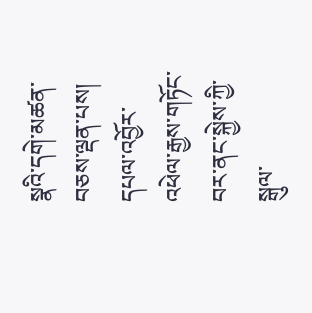སྣའི་དགེ་མཚན་བཅས་ལྡན་པས། དཔལ་འབྱོར་འཕེལ་རྒྱས་གཏོང་བར་ནང་སྐྱེས་ཀྱི་སྒུལ་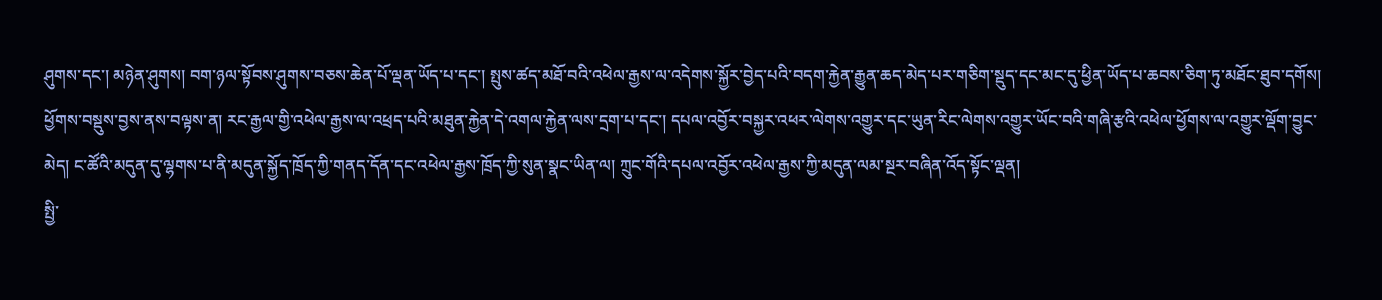ཤུགས་དང་། མཉེན་ཤུགས། བག་ཉལ་སྟོབས་ཤུགས་བཅས་ཆེན་པོ་ལྡན་ཡོད་པ་དང་། སྤུས་ཚད་མཐོ་བའི་འཕེལ་རྒྱས་ལ་འདེགས་སྐྱོར་བྱེད་པའི་བདག་རྐྱེན་རྒྱུན་ཆད་མེད་པར་གཅིག་སྡུད་དང་མང་དུ་ཕྱིན་ཡོད་པ་ཆབས་ཅིག་ཏུ་མཐོང་ཐུབ་དགོས། ཕྱོགས་བསྡུས་བྱས་ནས་བལྟས་ན། རང་རྒྱལ་གྱི་འཕེལ་རྒྱས་ལ་འཕྲད་པའི་མཐུན་རྐྱེན་དེ་འགལ་རྐྱེན་ལས་དྲག་པ་དང་། དཔལ་འབྱོར་བསྐྱར་འཕར་ལེགས་འགྱུར་དང་ཡུན་རིང་ལེགས་འགྱུར་ཡོང་བའི་གཞི་རྩའི་འཕེལ་ཕྱོགས་ལ་འགྱུར་ལྡོག་བྱུང་མེད། ང་ཚོའི་མདུན་དུ་ལྷགས་པ་ནི་མདུན་སྐྱོད་ཁྲོད་ཀྱི་གནད་དོན་དང་འཕེལ་རྒྱས་ཁྲོད་ཀྱི་སུན་སྣང་ཡིན་ལ། ཀྲུང་གོའི་དཔལ་འབྱོར་འཕེལ་རྒྱས་ཀྱི་མདུན་ལམ་སྔར་བཞིན་འོད་སྟོང་ལྡན།
སྤྱི་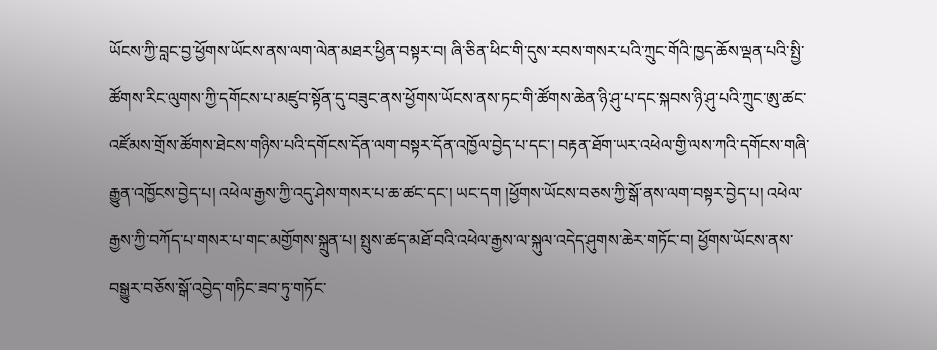ཡོངས་ཀྱི་བླང་བྱ་ཕྱོགས་ཡོངས་ནས་ལག་ལེན་མཐར་ཕྱིན་བསྟར་བ། ཞི་ཅིན་ཕིང་གི་དུས་རབས་གསར་པའི་ཀྲུང་གོའི་ཁྱད་ཆོས་ལྡན་པའི་སྤྱི་ཚོགས་རིང་ལུགས་ཀྱི་དགོངས་པ་མཛུབ་སྟོན་དུ་བཟུང་ནས་ཕྱོགས་ཡོངས་ནས་ཏང་གི་ཚོགས་ཆེན་ཉི་ཤུ་པ་དང་སྐབས་ཉི་ཤུ་པའི་ཀྲུང་ཨུ་ཚང་འཛོམས་གྲོས་ཚོགས་ཐེངས་གཉིས་པའི་དགོངས་དོན་ལག་བསྟར་དོན་འཁྱོལ་བྱེད་པ་དང་། བརྟན་ཐོག་ཡར་འཕེལ་གྱི་ལས་ཀའི་དགོངས་གཞི་རྒྱུན་འཁྱོངས་བྱེད་པ། འཕེལ་རྒྱས་ཀྱི་འདུ་ཤེས་གསར་པ་ཆ་ཚང་དང་། ཡང་དག །ཕྱོགས་ཡོངས་བཅས་ཀྱི་སྒོ་ནས་ལག་བསྟར་བྱེད་པ། འཕེལ་རྒྱས་ཀྱི་བཀོད་པ་གསར་པ་གང་མགྱོགས་སྐྲུན་པ། སྤུས་ཚད་མཐོ་བའི་འཕེལ་རྒྱས་ལ་སྐུལ་འདེད་ཤུགས་ཆེར་གཏོང་བ། ཕྱོགས་ཡོངས་ནས་བསྒྱུར་བཅོས་སྒོ་འབྱེད་གཏིང་ཟབ་ཏུ་གཏོང་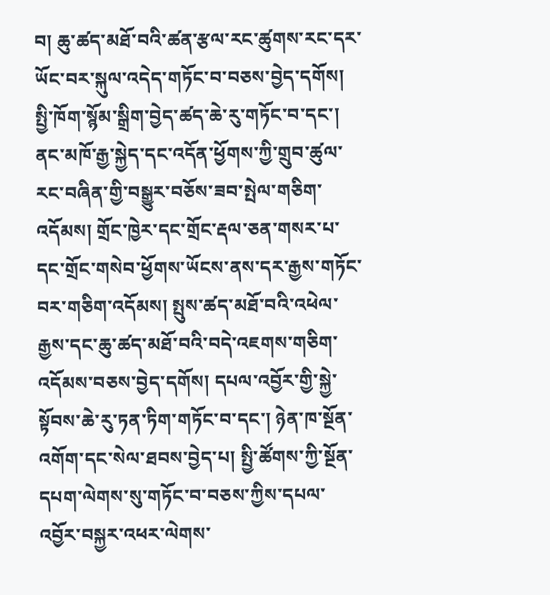བ། ཆུ་ཚད་མཐོ་བའི་ཚན་རྩལ་རང་ཚུགས་རང་དར་ཡོང་བར་སྐུལ་འདེད་གཏོང་བ་བཅས་བྱེད་དགོས། སྤྱི་ཁོག་སྙོམ་སྒྲིག་བྱེད་ཚད་ཆེ་རུ་གཏོང་བ་དང་། ནང་མཁོ་རྒྱ་སྐྱེད་དང་འདོན་ཕྱོགས་ཀྱི་གྲུབ་ཚུལ་རང་བཞིན་གྱི་བསྒྱུར་བཅོས་ཟབ་སྤེལ་གཅིག་འདོམས། གྲོང་ཁྱེར་དང་གྲོང་རྡལ་ཅན་གསར་པ་དང་གྲོང་གསེབ་ཕྱོགས་ཡོངས་ནས་དར་རྒྱས་གཏོང་བར་གཅིག་འདོམས། སྤུས་ཚད་མཐོ་བའི་འཕེལ་རྒྱས་དང་ཆུ་ཚད་མཐོ་བའི་བདེ་འཇགས་གཅིག་འདོམས་བཅས་བྱེད་དགོས། དཔལ་འབྱོར་གྱི་སྐྱེ་སྟོབས་ཆེ་རུ་ཏན་ཏིག་གཏོང་བ་དང་། ཉེན་ཁ་སྔོན་འགོག་དང་སེལ་ཐབས་བྱེད་པ། སྤྱི་ཚོགས་ཀྱི་སྔོན་དཔག་ལེགས་སུ་གཏོང་བ་བཅས་ཀྱིས་དཔལ་འབྱོར་བསྐྱར་འཕར་ལེགས་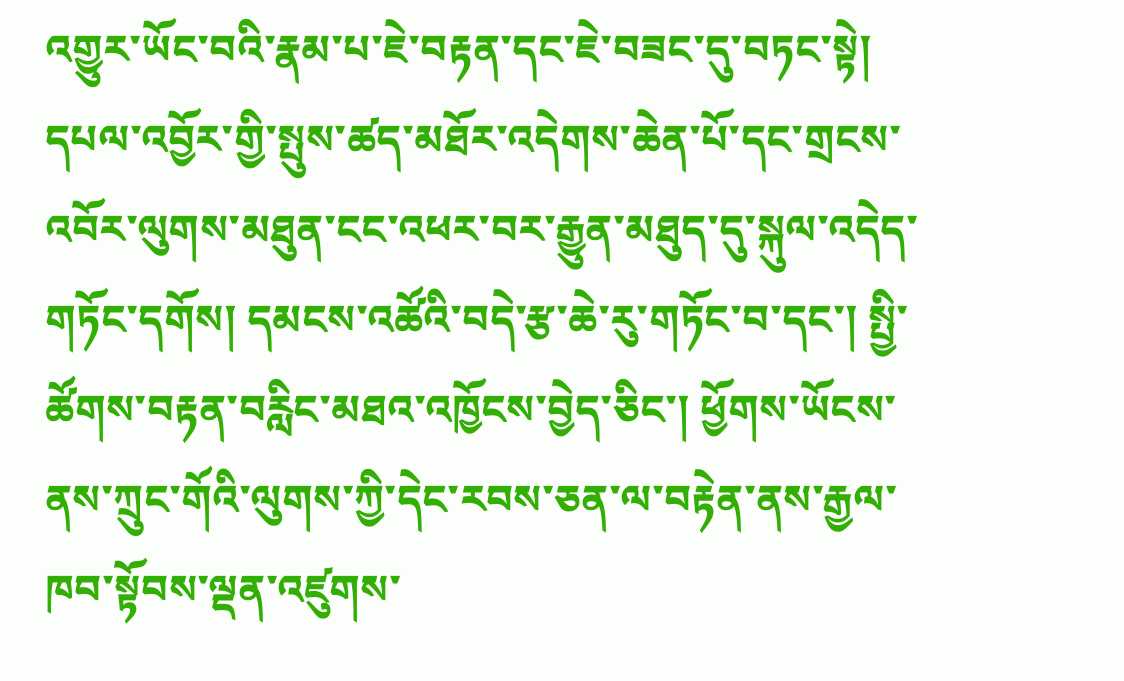འགྱུར་ཡོང་བའི་རྣམ་པ་ཇེ་བརྟན་དང་ཇེ་བཟང་དུ་བཏང་སྟེ། དཔལ་འབྱོར་གྱི་སྤུས་ཚད་མཐོར་འདེགས་ཆེན་པོ་དང་གྲངས་འབོར་ལུགས་མཐུན་ངང་འཕར་བར་རྒྱུན་མཐུད་དུ་སྐུལ་འདེད་གཏོང་དགོས། དམངས་འཚོའི་བདེ་རྩ་ཆེ་རུ་གཏོང་བ་དང་། སྤྱི་ཚོགས་བརྟན་བརླིང་མཐའ་འཁྱོངས་བྱེད་ཅིང་། ཕྱོགས་ཡོངས་ནས་ཀྲུང་གོའི་ལུགས་ཀྱི་དེང་རབས་ཅན་ལ་བརྟེན་ནས་རྒྱལ་ཁབ་སྟོབས་ལྡན་འཛུགས་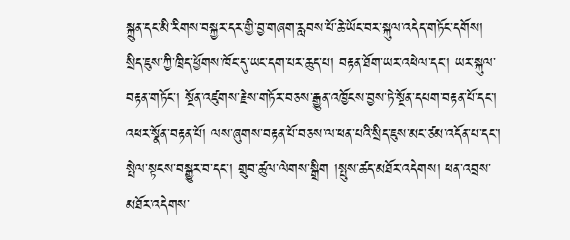སྐྲུན་དང་མི་རིགས་བསྐྱར་དར་གྱི་བྱ་གཞག་རླབས་པོ་ཆེ་ཡོང་བར་སྐུལ་འདེད་གཏོང་དགོས།
སྲིད་ཇུས་ཀྱི་ཁྲིད་ཕྱོགས་ཁོང་དུ་ཡང་དག་པར་ཆུད་པ། བརྟན་ཐོག་ཡར་འཕེལ་དང་། ཡར་སྐུལ་བརྟན་གཏོང་། སྔོན་འཛུགས་རྗེས་གཏོར་བཅས་རྒྱུན་འཁྱོངས་བྱས་ཏེ་སྔོན་དཔག་བརྟན་པོ་དང་། འཕར་སྣོན་བརྟན་པོ། ལས་ཞུགས་བརྟན་པོ་བཅས་ལ་ཕན་པའི་སྲིད་ཇུས་མང་ཙམ་འདོན་པ་དང་། སྤེལ་སྟངས་བསྒྱུར་བ་དང་། གྲུབ་ཚུལ་ལེགས་སྒྲིག །སྤུས་ཚད་མཐོར་འདེགས། ཕན་འབྲས་མཐོར་འདེགས་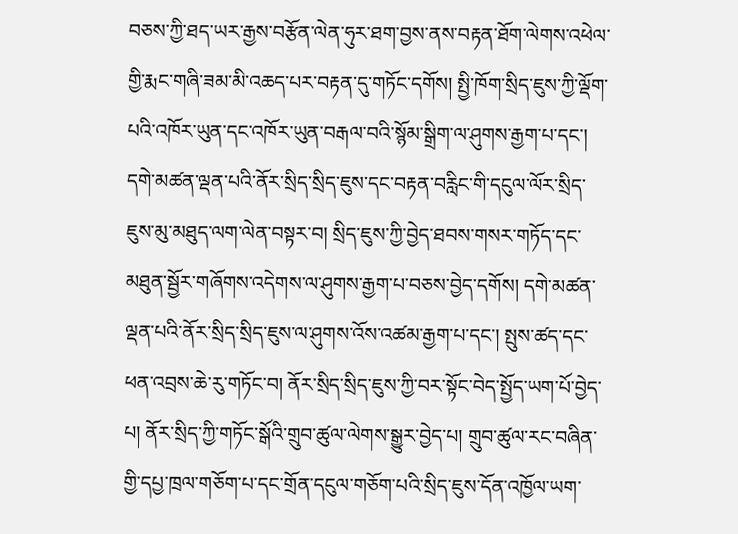བཅས་ཀྱི་ཐད་ཡར་རྒྱས་བརྩོན་ལེན་ཧུར་ཐག་བྱས་ནས་བརྟན་ཐོག་ལེགས་འཕེལ་གྱི་རྨང་གཞི་ཟམ་མི་འཆད་པར་བརྟན་དུ་གཏོང་དགོས། སྤྱི་ཁོག་སྲིད་ཇུས་ཀྱི་ལྡོག་པའི་འཁོར་ཡུན་དང་འཁོར་ཡུན་བརྒལ་བའི་སྙོམ་སྒྲིག་ལ་ཤུགས་རྒྱག་པ་དང་། དགེ་མཚན་ལྡན་པའི་ནོར་སྲིད་སྲིད་ཇུས་དང་བརྟན་བརླིང་གི་དངུལ་ལོར་སྲིད་ཇུས་མུ་མཐུད་ལག་ལེན་བསྟར་བ། སྲིད་ཇུས་ཀྱི་བྱེད་ཐབས་གསར་གཏོད་དང་མཐུན་སྦྱོར་གཞོགས་འདེགས་ལ་ཤུགས་རྒྱག་པ་བཅས་བྱེད་དགོས། དགེ་མཚན་ལྡན་པའི་ནོར་སྲིད་སྲིད་ཇུས་ལ་ཤུགས་འོས་འཚམ་རྒྱག་པ་དང་། སྤུས་ཚད་དང་ཕན་འབྲས་ཆེ་རུ་གཏོང་བ། ནོར་སྲིད་སྲིད་ཇུས་ཀྱི་བར་སྟོང་བེད་སྤྱོད་ཡག་པོ་བྱེད་པ། ནོར་སྲིད་ཀྱི་གཏོང་སྒོའི་གྲུབ་ཚུལ་ལེགས་སྒྱུར་བྱེད་པ། གྲུབ་ཚུལ་རང་བཞིན་གྱི་དཔྱ་ཁྲལ་གཅོག་པ་དང་གྲོན་དངུལ་གཅོག་པའི་སྲིད་ཇུས་དོན་འཁྱོལ་ཡག་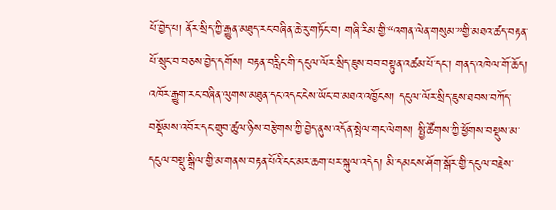པོ་བྱེད་པ། ནོར་སྲིད་ཀྱི་རྒྱུན་མཐུད་རང་བཞིན་ཆེ་རུ་གཏོང་བ། གཞི་རིམ་གྱི་“འགན་ལེན་གསུམ་”གྱི་མཐའ་ཚད་བརྟན་པོ་སྲུང་བ་བཅས་བྱེད་དགོས། བརྟན་བརླིང་གི་དངུལ་ལོར་སྲིད་ཇུས་བབ་བསྟུན་འཚམ་པོ་དང་། གནད་འཁེལ་གོ་ཆོད། འཁོར་རྒྱུག་རང་བཞིན་ལུགས་མཐུན་དང་འདང་ངེས་ཡོང་བ་མཐའ་འཁྱོངས། དངུལ་ལོར་སྲིད་ཇུས་ཐབས་བཀོད་བསྡོམས་འབོར་དང་གྲུབ་ཚུལ་ཉིས་བརྩེགས་ཀྱི་བྱེད་ནུས་འདོན་སྤེལ་གང་ལེགས། སྤྱི་ཚོགས་ཀྱི་ཕྱོགས་བསྡུས་མ་དངུལ་བསྡུ་སྒྲིལ་གྱི་མ་གནས་བརྟན་པོའི་ངང་མར་ཆག་པར་སྐུལ་འདེད། མི་དམངས་ཤོག་སྒོར་གྱི་དངུལ་བརྗེས་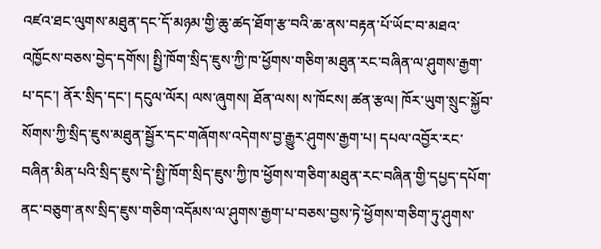འཛའ་ཐང་ལུགས་མཐུན་དང་དོ་མཉམ་གྱི་ཆུ་ཚད་ཐོག་རྩ་བའི་ཆ་ནས་བརྟན་པོ་ཡོང་བ་མཐའ་འཁྱོངས་བཅས་བྱེད་དགོས། སྤྱི་ཁོག་སྲིད་ཇུས་ཀྱི་ཁ་ཕྱོགས་གཅིག་མཐུན་རང་བཞིན་ལ་ཤུགས་རྒྱག་པ་དང་། ནོར་སྲིད་དང་། དངུལ་ལོར། ལས་ཞུགས། ཐོན་ལས། ས་ཁོངས། ཚན་རྩལ། ཁོར་ཡུག་སྲུང་སྐྱོབ་སོགས་ཀྱི་སྲིད་ཇུས་མཐུན་སྦྱོར་དང་གཞོགས་འདེགས་བྱ་རྒྱུར་ཤུགས་རྒྱག་པ། དཔལ་འབྱོར་རང་བཞིན་མིན་པའི་སྲིད་ཇུས་དེ་སྤྱི་ཁོག་སྲིད་ཇུས་ཀྱི་ཁ་ཕྱོགས་གཅིག་མཐུན་རང་བཞིན་གྱི་དཔྱད་དཔོག་ནང་བཅུག་ནས་སྲིད་ཇུས་གཅིག་འདོམས་ལ་ཤུགས་རྒྱག་པ་བཅས་བྱས་ཏེ་ཕྱོགས་གཅིག་ཏུ་ཤུགས་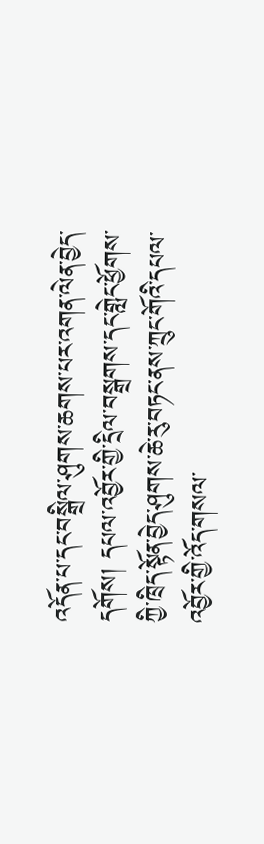འདོན་པ་དང་བསྒྲིལ་ཤུགས་ཆགས་པར་འགན་ལེན་བྱེད་དགོས། དཔལ་འབྱོར་གྱི་དྲིལ་བསྒྲགས་དང་གླེང་ཕྱོགས་ཀྱི་ཁྲིད་སྟོན་བྱེད་ཤུགས་ཆེ་རུ་བཏང་ནས་ཀྲུང་གོའི་དཔལ་འབྱོར་གྱི་འོད་གསལ་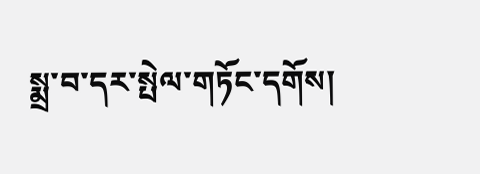སྨྲ་བ་དར་སྤེལ་གཏོང་དགོས།